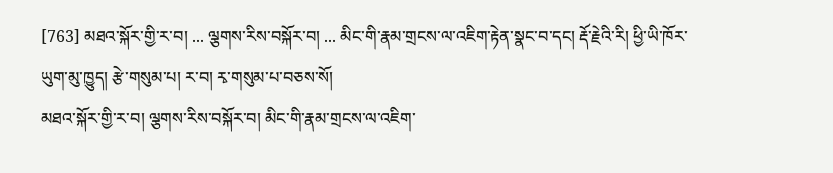[763] མཐའ་སྐོར་གྱི་ར་བ། ... ལྕགས་རིས་བསྐོར་བ། ... མིང་གི་རྣམ་གྲངས་ལ་འཇིག་རྟེན་སྣང་བ་དང། རྡོ་རྗེའི་རི། ཕྱི་ཡི་ཁོར་ཡུག་མུ་ཁྱུད། རྩེ་གསུམ་པ། ར་བ། རྭ་གསུམ་པ་བཅས་སོ།
མཐའ་སྐོར་གྱི་ར་བ། ལྕགས་རིས་བསྐོར་བ། མིང་གི་རྣམ་གྲངས་ལ་འཇིག་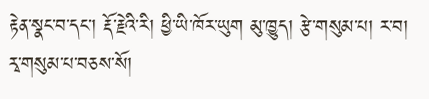རྟེན་སྣང་བ་དང་། རྡོ་རྗེའི་རི། ཕྱི་ཡི་ཁོར་ཡུག མུ་ཁྱུད། རྩེ་གསུམ་པ། ར་བ། རྭ་གསུམ་པ་བཅས་སོ།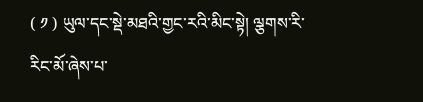( ༡ ) ཡུལ་དང་སྡེ་མཐའི་གྱང་རའི་མིང་སྟེ། ལྕགས་རི་རིང་མོ་ཞེས་པ་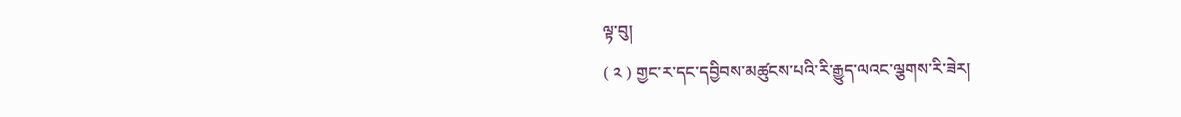ལྟ་བུ།
( ༢ ) གྱང་ར་དང་དབྱིབས་མཚུངས་པའི་རི་རྒྱུད་ལའང་ལྕགས་རི་ཟེར།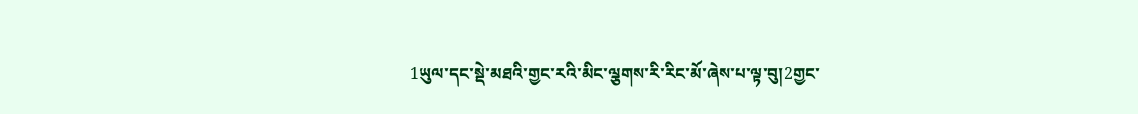1ཡུལ་དང་སྡེ་མཐའི་གྱང་རའི་མིང་ལྕགས་རི་རིང་མོ་ཞེས་པ་ལྟ་བུ།2གྱང་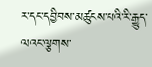ར་དང་དབྱིབས་མཚུངས་པའི་རི་རྒྱུད་ལའང་ལྕགས་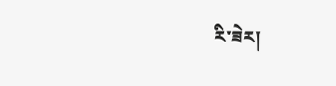རི་ཟེར།